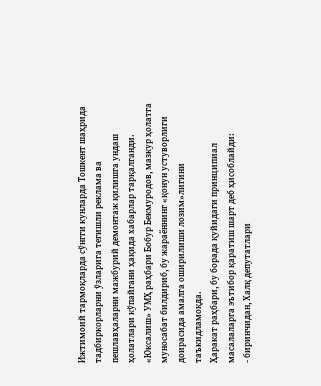Ижтимоий тармоқларда сўнгги кунларда Тошкент шаҳрида тадбиркорларни ўзларига тегишли реклама ва пешлавҳаларни мажбурий демонтаж қилишга ундаш ҳолатлари кўпайгани ҳақида хабарлар тарқалганди.
«Юксалиш» УМҲ раҳбари Бобур Бекмуродов, мазкур ҳолатга муносабат билдириб, бу жараённинг «қонун устуворлиги доирасида амалга оширилиши лозим»лигини таъкидламоқда.
Ҳаракат раҳбари, бу борада қуйидаги принципиал масалаларга эътибор қаратиш шарт деб ҳисоблайди:
- биринчидан, Халқ депутатлари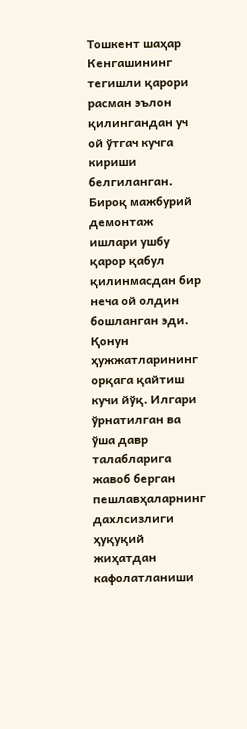Тошкент шаҳар Кенгашининг тегишли қарори расман эълон қилингандан уч ой ўтгач кучга кириши белгиланган. Бироқ мажбурий демонтаж ишлари ушбу қарор қабул қилинмасдан бир неча ой олдин бошланган эди. Қонун ҳужжатларининг орқага қайтиш кучи йўқ. Илгари ўрнатилган ва ўша давр талабларига жавоб берган пешлавҳаларнинг дахлсизлиги ҳуқуқий жиҳатдан кафолатланиши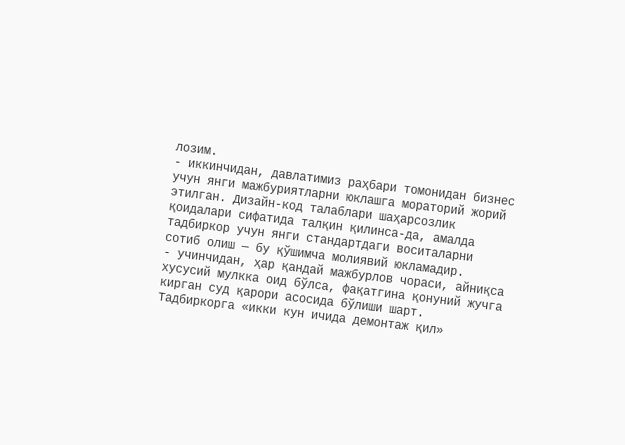лозим.
- иккинчидан, давлатимиз раҳбари томонидан бизнес учун янги мажбуриятларни юклашга мораторий жорий этилган. Дизайн-код талаблари шаҳарсозлик қоидалари сифатида талқин қилинса-да, амалда тадбиркор учун янги стандартдаги воситаларни сотиб олиш — бу қўшимча молиявий юкламадир.
- учинчидан, ҳар қандай мажбурлов чораси, айниқса хусусий мулкка оид бўлса, фақатгина қонуний жучга кирган суд қарори асосида бўлиши шарт. Тадбиркорга «икки кун ичида демонтаж қил»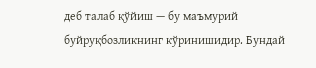деб талаб қўйиш — бу маъмурий буйруқбозликнинг кўринишидир. Бундай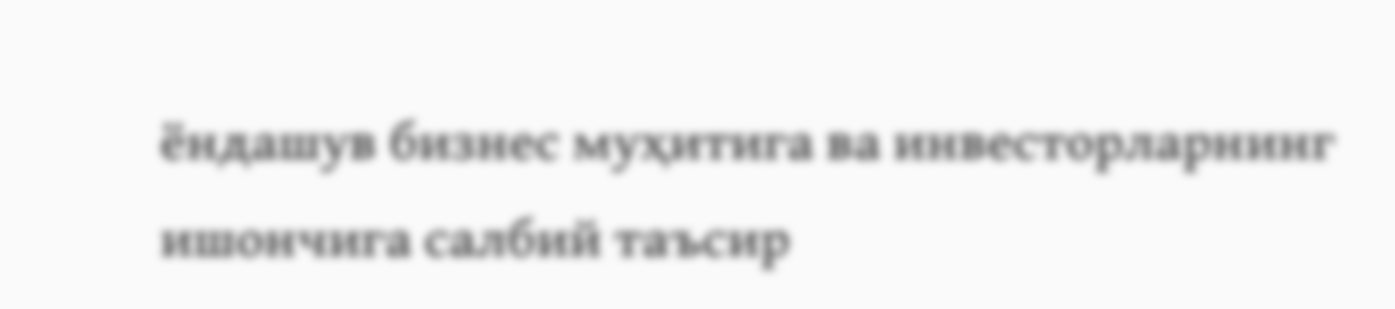ёндашув бизнес муҳитига ва инвесторларнинг ишончига салбий таъсир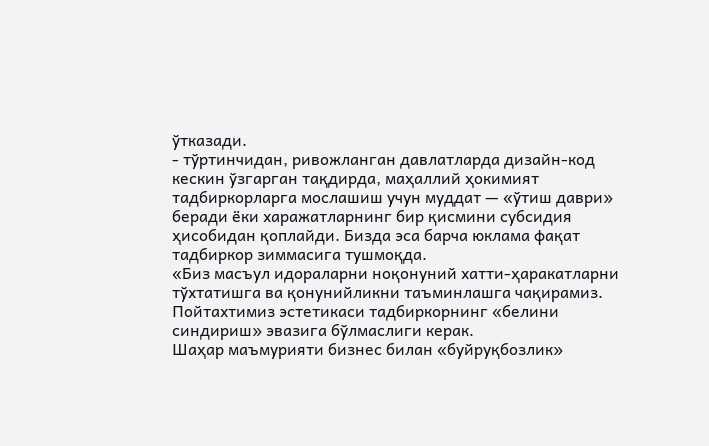ўтказади.
- тўртинчидан, ривожланган давлатларда дизайн-код кескин ўзгарган тақдирда, маҳаллий ҳокимият тадбиркорларга мослашиш учун муддат — «ўтиш даври» беради ёки харажатларнинг бир қисмини субсидия ҳисобидан қоплайди. Бизда эса барча юклама фақат тадбиркор зиммасига тушмоқда.
«Биз масъул идораларни ноқонуний хатти-ҳаракатларни тўхтатишга ва қонунийликни таъминлашга чақирамиз. Пойтахтимиз эстетикаси тадбиркорнинг «белини синдириш» эвазига бўлмаслиги керак.
Шаҳар маъмурияти бизнес билан «буйруқбозлик»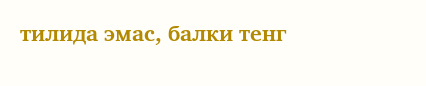тилида эмас, балки тенг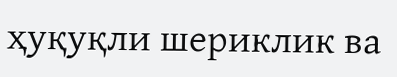ҳуқуқли шериклик ва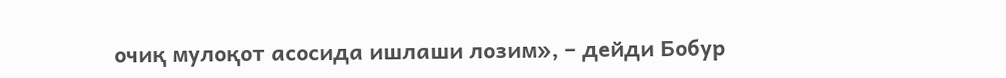очиқ мулоқот асосида ишлаши лозим», – дейди Бобур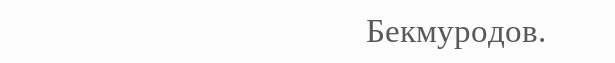Бекмуродов.